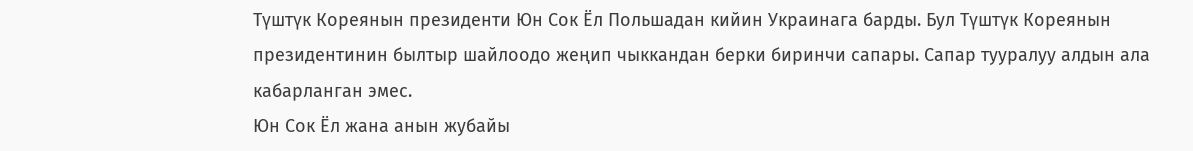Түштүк Кореянын президенти Юн Сок Ёл Польшадан кийин Украинага барды. Бул Түштүк Кореянын президентинин былтыр шайлоодо жеңип чыккандан берки биринчи сапары. Сапар тууралуу алдын ала кабарланган эмес.
Юн Сок Ёл жана анын жубайы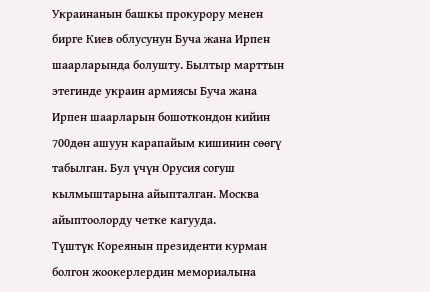Украинанын башкы прокурору менен бирге Киев облусунун Буча жана Ирпен шаарларында болушту. Былтыр марттын этегинде украин армиясы Буча жана Ирпен шаарларын бошоткондон кийин 700дөн ашуун карапайым кишинин сөөгү табылган. Бул үчүн Орусия согуш кылмыштарына айыпталган. Москва айыптоолорду четке кагууда.
Түштүк Кореянын президенти курман болгон жоокерлердин мемориалына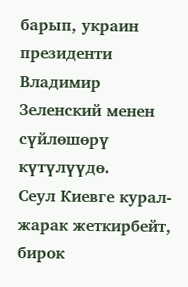барып, украин президенти Владимир Зеленский менен сүйлөшөрү күтүлүүдө.
Сеул Киевге курал-жарак жеткирбейт, бирок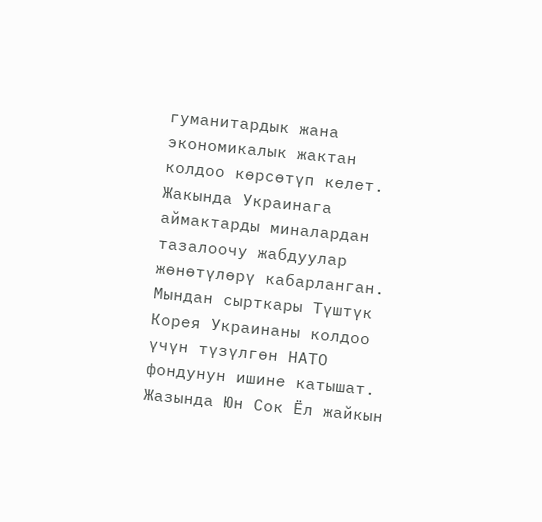гуманитардык жана экономикалык жактан колдоо көрсөтүп келет. Жакында Украинага аймактарды миналардан тазалоочу жабдуулар жөнөтүлөрү кабарланган. Мындан сырткары Түштүк Корея Украинаны колдоо үчүн түзүлгөн НАТО фондунун ишине катышат.
Жазында Юн Сок Ёл жайкын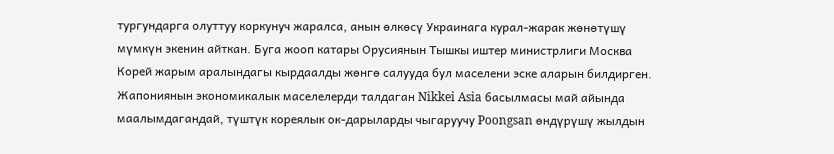тургундарга олуттуу коркунуч жаралса, анын өлкөсү Украинага курал-жарак жөнөтүшү мүмкүн экенин айткан. Буга жооп катары Орусиянын Тышкы иштер министрлиги Москва Корей жарым аралындагы кырдаалды жөнгө салууда бул маселени эске аларын билдирген.
Жапониянын экономикалык маселелерди талдаган Nikkei Asia басылмасы май айында маалымдагандай, түштүк кореялык ок-дарыларды чыгаруучу Poongsan өндүрүшү жылдын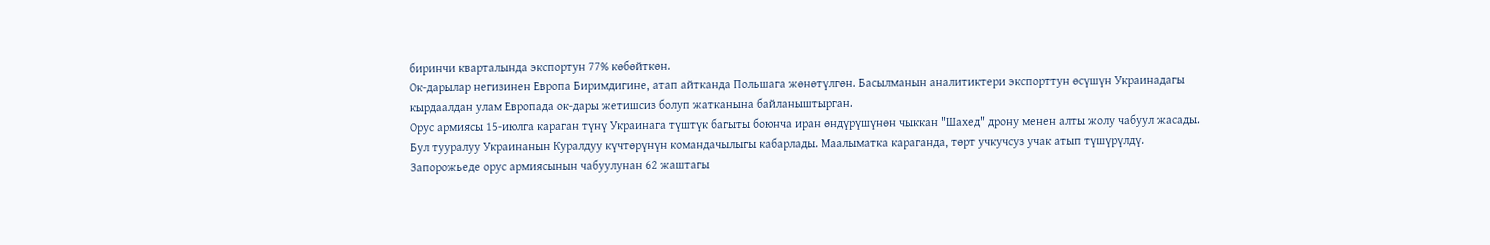биринчи кварталында экспортун 77% көбөйткөн.
Ок-дарылар негизинен Европа Биримдигине, атап айтканда Польшага жөнөтүлгөн. Басылманын аналитиктери экспорттун өсүшүн Украинадагы кырдаалдан улам Европада ок-дары жетишсиз болуп жатканына байланыштырган.
Орус армиясы 15-июлга караган түнү Украинага түштүк багыты боюнча иран өндүрүшүнөн чыккан "Шахед" дрону менен алты жолу чабуул жасады. Бул тууралуу Украинанын Куралдуу күчтөрүнүн командачылыгы кабарлады. Маалыматка караганда, төрт учкучсуз учак атып түшүрүлдү.
Запорожьеде орус армиясынын чабуулунан 62 жаштагы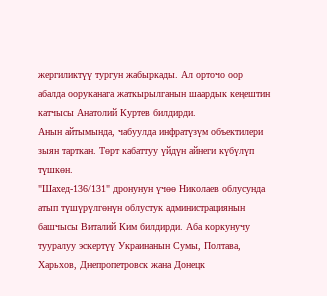жергиликтүү тургун жабыркады. Ал орточо оор абалда ооруканага жаткырылганын шаардык кеңештин катчысы Анатолий Куртев билдирди.
Анын айтымында, чабуулда инфратүзүм объектилери зыян тарткан. Төрт кабаттуу үйдүн айнеги күбүлүп түшкөн.
"Шахед-136/131" дронунун үчөө Николаев облусунда атып түшүрүлгөнүн облустук администрациянын башчысы Виталий Ким билдирди. Аба коркунучу тууралуу эскертүү Украинанын Сумы, Полтава, Харьхов, Днепропетровск жана Донецк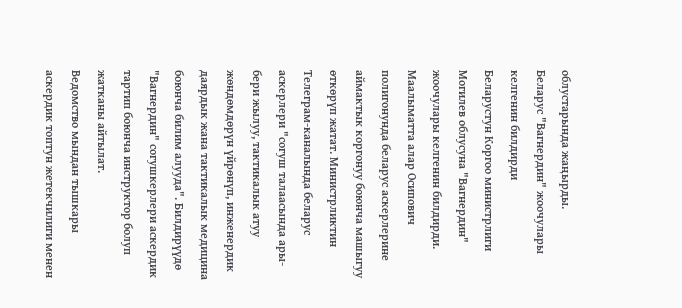облустарында жаңырды.
Беларус "Вагнердин" жоочулары келгенин билдирди
Беларустун Коргоо министрлиги Могилев облусуна "Вагнердин" жоочулары келгенин билдирди. Маалыматта алар Осипович полигонунда беларус аскерлерине аймактык коргонуу боюнча машыгуу өткөрүп жатат. Министрликтин Телеграм-каналында беларус аскерлери "согуш талаасында ары-бери жылуу, тактикалык атуу жөндөмдөрүн үйрөнүп, инженердик даярдык жана тактикалык медицина боюнча билим алууда". Билдирүүдө "Вагнердин" согушкерлери аскердик тартип боюнча инструктор болуп жатканы айтылат.
Ведомство мындан тышкары аскердик топтун жетекчилиги менен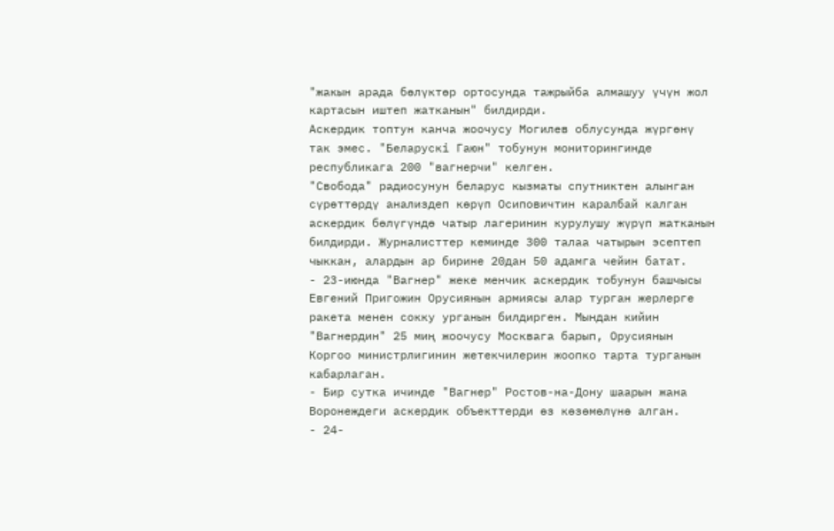"жакын арада бөлүктөр ортосунда тажрыйба алмашуу үчүн жол картасын иштеп жатканын" билдирди.
Аскердик топтун канча жоочусу Могилев облусунда жүргөнү так эмес. "Беларускі Гаюн" тобунун мониторингинде республикага 200 "вагнерчи" келген.
"Свобода" радиосунун беларус кызматы спутниктен алынган сүрөттөрдү анализдеп көрүп Осиповичтин каралбай калган аскердик бөлүгүндө чатыр лагеринин курулушу жүрүп жатканын билдирди. Журналисттер кеминде 300 талаа чатырын эсептеп чыккан, алардын ар бирине 20дан 50 адамга чейин батат.
- 23-июнда "Вагнер" жеке менчик аскердик тобунун башчысы Евгений Пригожин Орусиянын армиясы алар турган жерлерге ракета менен сокку урганын билдирген. Мындан кийин "Вагнердин" 25 миң жоочусу Москвага барып, Орусиянын Коргоо министрлигинин жетекчилерин жоопко тарта турганын кабарлаган.
- Бир сутка ичинде "Вагнер" Ростов-на-Дону шаарын жана Воронеждеги аскердик объекттерди өз көзөмөлүнө алган.
- 24-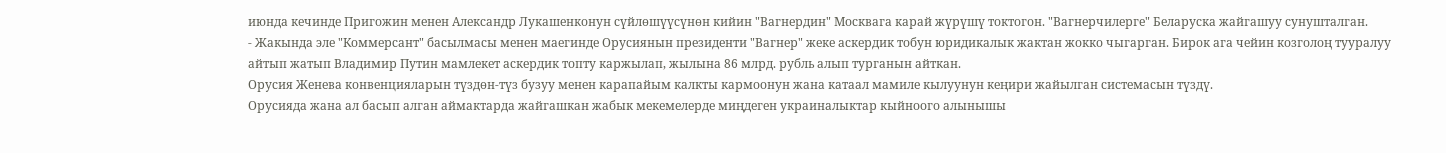июнда кечинде Пригожин менен Александр Лукашенконун сүйлөшүүсүнөн кийин "Вагнердин" Москвага карай жүрүшү токтогон. "Вагнерчилерге" Беларуска жайгашуу сунушталган.
- Жакында эле "Коммерсант" басылмасы менен маегинде Орусиянын президенти "Вагнер" жеке аскердик тобун юридикалык жактан жокко чыгарган. Бирок ага чейин козголоң тууралуу айтып жатып Владимир Путин мамлекет аскердик топту каржылап, жылына 86 млрд. рубль алып турганын айткан.
Орусия Женева конвенцияларын түздөн-түз бузуу менен карапайым калкты кармоонун жана катаал мамиле кылуунун кеңири жайылган системасын түздү.
Орусияда жана ал басып алган аймактарда жайгашкан жабык мекемелерде миңдеген украиналыктар кыйноого алынышы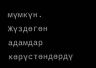мүмкүн. Жүздөгөн адамдар көрүстөндөрдү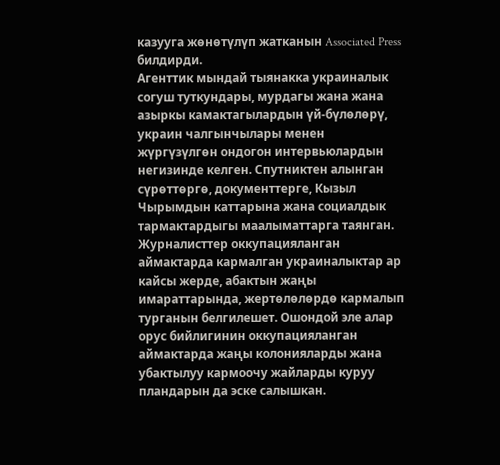казууга жөнөтүлүп жатканын Associated Press билдирди.
Агенттик мындай тыянакка украиналык согуш туткундары, мурдагы жана жана азыркы камактагылардын үй-бүлөлөрү, украин чалгынчылары менен жүргүзүлгөн ондогон интервьюлардын негизинде келген. Спутниктен алынган сүрөттөргө, документтерге, Кызыл Чырымдын каттарына жана социалдык тармактардыгы маалыматтарга таянган.
Журналисттер оккупацияланган аймактарда кармалган украиналыктар ар кайсы жерде, абактын жаңы имараттарында, жертөлөлөрдө кармалып турганын белгилешет. Ошондой эле алар орус бийлигинин оккупацияланган аймактарда жаңы колонияларды жана убактылуу кармоочу жайларды куруу пландарын да эске салышкан.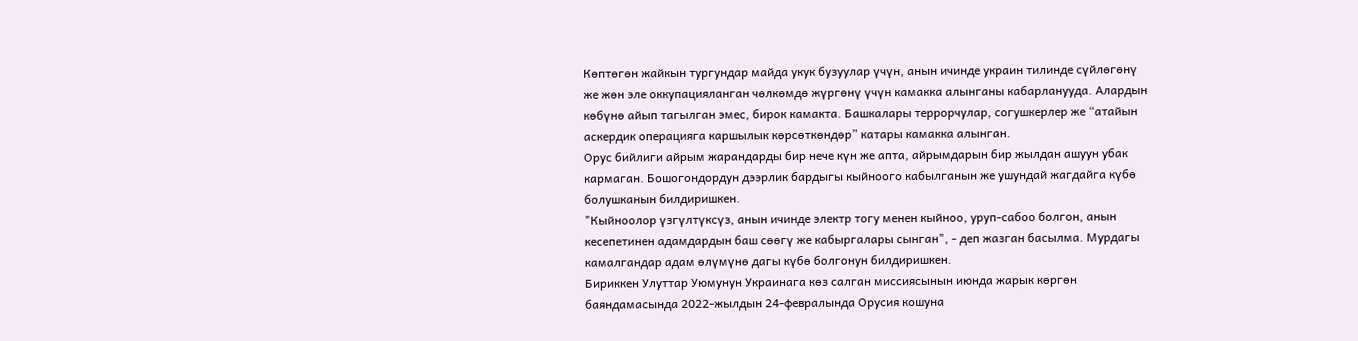Көптөгөн жайкын тургундар майда укук бузуулар үчүн, анын ичинде украин тилинде сүйлөгөнү же жөн эле оккупацияланган чөлкөмдө жүргөнү үчүн камакка алынганы кабарланууда. Алардын көбүнө айып тагылган эмес, бирок камакта. Башкалары террорчулар, согушкерлер же “атайын аскердик операцияга каршылык көрсөткөндөр” катары камакка алынган.
Орус бийлиги айрым жарандарды бир нече күн же апта, айрымдарын бир жылдан ашуун убак кармаган. Бошогондордун дээрлик бардыгы кыйноого кабылганын же ушундай жагдайга күбө болушканын билдиришкен.
"Кыйноолор үзгүлтүксүз, анын ичинде электр тогу менен кыйноо, уруп-сабоо болгон, анын кесепетинен адамдардын баш сөөгү же кабыргалары сынган", - деп жазган басылма. Мурдагы камалгандар адам өлүмүнө дагы күбө болгонун билдиришкен.
Бириккен Улуттар Уюмунун Украинага көз салган миссиясынын июнда жарык көргөн баяндамасында 2022-жылдын 24-февралында Орусия кошуна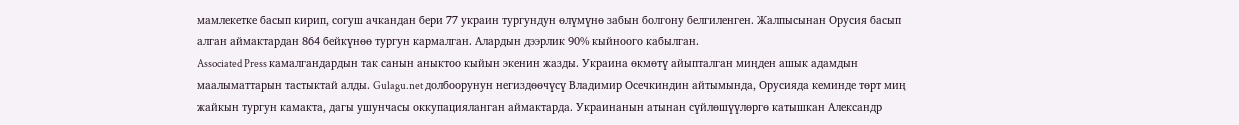мамлекетке басып кирип, согуш ачкандан бери 77 украин тургундун өлүмүнө забын болгону белгиленген. Жалпысынан Орусия басып алган аймактардан 864 бейкүнөө тургун кармалган. Алардын дээрлик 90% кыйноого кабылган.
Associated Press камалгандардын так санын аныктоо кыйын экенин жазды. Украина өкмөтү айыпталган миңден ашык адамдын маалыматтарын тастыктай алды. Gulagu.net долбоорунун негиздөөчүсү Владимир Осечкиндин айтымында, Орусияда кеминде төрт миң жайкын тургун камакта, дагы ушунчасы оккупацияланган аймактарда. Украинанын атынан сүйлөшүүлөргө катышкан Александр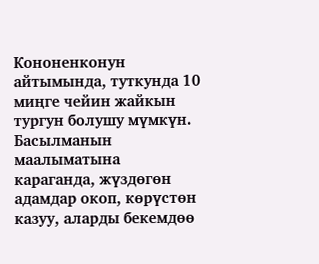Кононенконун айтымында, туткунда 10 миңге чейин жайкын тургун болушу мүмкүн.
Басылманын маалыматына караганда, жүздөгөн адамдар окоп, көрүстөн казуу, аларды бекемдөө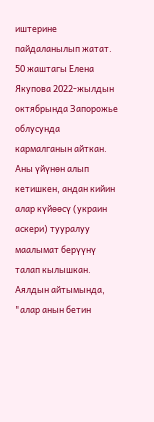иштерине пайдаланылып жатат. 50 жаштагы Елена Якупова 2022-жылдын октябрында Запорожье облусунда кармалганын айткан. Аны үйүнөн алып кетишкен, андан кийин алар күйөөсү (украин аскери) тууралуу маалымат берүүнү талап кылышкан. Аялдын айтымында, "алар анын бетин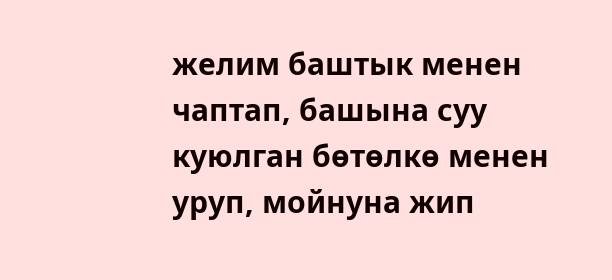желим баштык менен чаптап, башына суу куюлган бөтөлкө менен уруп, мойнуна жип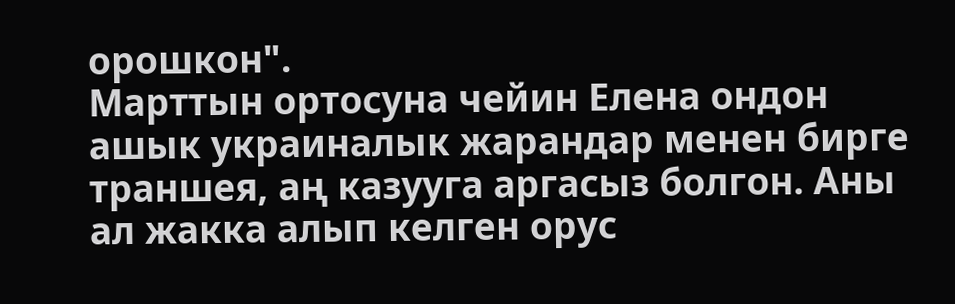орошкон".
Марттын ортосуна чейин Елена ондон ашык украиналык жарандар менен бирге траншея, аң казууга аргасыз болгон. Аны ал жакка алып келген орус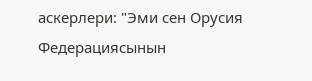аскерлери: "Эми сен Орусия Федерациясынын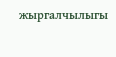жыргалчылыгы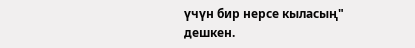үчүн бир нерсе кыласың" дешкен.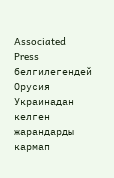Associated Press белгилегендей Орусия Украинадан келген жарандарды кармап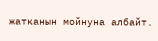жатканын мойнуна албайт.